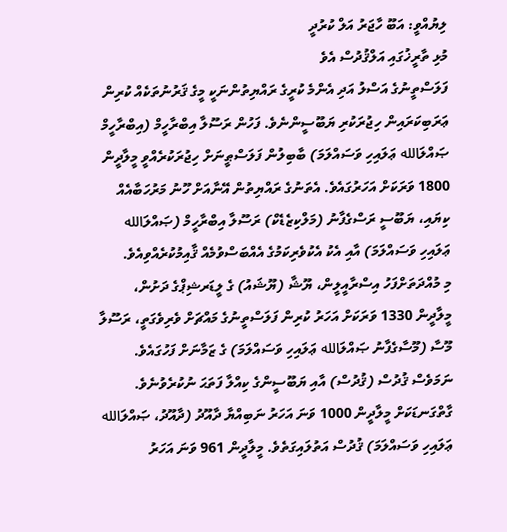ލިޔުއްވީ: އަބޫ ހާޖަރު އަލް ކުރުދީ
މުޅި ތާރީޚުގައި އަލްޤުދުސް އެވެ
ފަލަސްތީނުގެ އަސްލު އަދި އެންމެ ކުރީގެ ރައްޔިތުންނަކީ މީގެ ޤަރުނުތަކެއް ކުރިން ޢަރަބިކަރައިން ހިޖުރަކުރި ޔަބޫސީންނެވެ. ފަހުން ރަސޫލާ އިބްރާހީމް (އިބްރާހީމް ޞައްލަالله ޢަލައިހި ވަސައްލަމަ) ބާބިލުން ފަލަސްޠީނަށް ހިޖުރަކުރެއްވީ މީލާދީން 1800 ވަރަކަށް އަހަރުގައެވެ. އެތަނުގެ ރައްޔިތުން އޭނާއަށް ހޫނު މަރުހަބާއެއް ކިޔައި، ޔަބޫސީ ރަސްގެފާނު (މަލްކިޒެޑެކް) ރަސޫލާ އިބްރާހީމް (ޞައްލަالله ޢަލައިހި ވަސައްލަމަ) އާއި އެކު އެކުވެރިކަމުގެ އެއްބަސްވުމެއް ޤާއިމުކުރެއްވިއެވެ.
މި މުއްދަތަށްފަހު އިސްރާއީލީން، ޔޫޝާ (ޔޫޝައު) ގެ ލީޑަރޝިޕްގެ ދަށުން، މީލާދީން 1330 ވަރަކަށް އަހަރު ކުރިން ފަލަސްތީނުގެ މައްޗަށް ވެރިވެގަތީ، ރަސޫލާ މޫސާ (މޫސާގެފާނު ޞައްލަالله ޢަލައިހި ވަސައްލަމަ) ގެ ޒަމާނަށް ފަހުގައެވެ. ނަމަވެސް ޤުދުސް (ޤުދުސް) އާއި ޔަބޫސީންގެ ކިއްލާ ފަތަޙަ ނުކުރެވުނެވެ. ގާތްގަނޑަކަށް މީލާދީން 1000 ވަނަ އަހަރު ނަބިއްޔާ ދާއޫދު (ދާއޫދު، ޞައްލަالله ޢަލައިހި ވަސައްލަމަ) ޤުދުސް އަތުލައިގަތެވެ. މީލާދީން 961 ވަނަ އަހަރު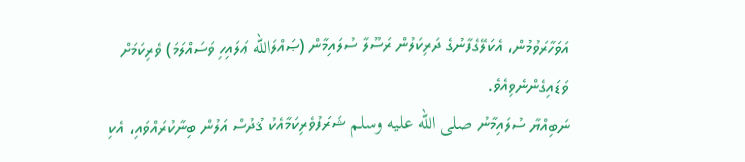އަވަހާރަވުމުން، އެކަލޭގެފާނުގެ ދަރިކަލުން ރަސޫލާ ސުލައިމާން (ޞައްލަالله ޢަލައިހި ވަސައްލަމަ) ވެރިކަމަށް ވަޑައިގެންނެވިއެވެ.
ނަބިއްޔާ ސުލައިމާނު صلى الله عليه وسلم ޝަރަފުވެރިކަމާއެކު ޤުދުސް އަލުން ބިނާކުރައްވައި، އެކި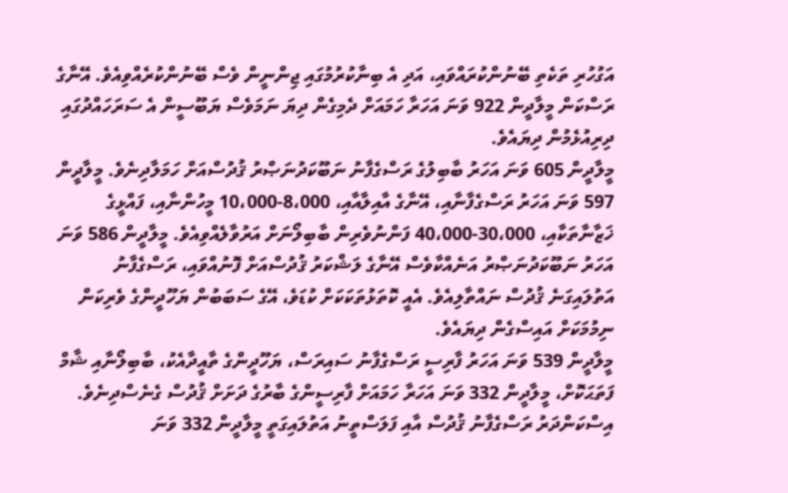އަގުހުރި ތަކެތި ބޭނުންކުރައްވައި، އަދި އެ ބިނާކުރުމުގައި ޖިންނީން ވެސް ބޭނުންކުރެއްވިއެވެ. އޭނާގެ ރަސްކަން މީލާދީން 922 ވަނަ އަހަރާ ހަމައަށް ދެމިގެން ދިޔަ ނަމަވެސް ޔަބޫސީން އެ ސަރަހައްދުގައި ދިރިއުޅެމުން ދިޔައެވެ.
މީލާދީން 605 ވަނަ އަހަރު ބާބިލުގެ ރަސްގެފާނު ނަބޫކަދުނަޞްރު ޤުދުސްއަށް ހަމަލާދިނެވެ. މީލާދީން 597 ވަނަ އަހަރު ރަސްގެފާނާއި، އޭނާގެ އާއިލާއާއި، 8،000-10،000 މީހުންނާއި، ފައްޅީގެ ޚަޒާނާތަކާއި، 30،000-40،000 ފަންނުވެރިން ބާބިލޯނަށް އަރުވާލެއްވިއެވެ. މީލާދީން 586 ވަނަ އަހަރު ނަބޫކަދުނަޞްރު އަނެއްކާވެސް އޭނާގެ ލަޝްކަރު ޤުދުސްއަށް ފޮނުއްވައި، ރަސްގެފާނު އަތުލައިގަނެ ޤުދުސް ނައްތާލިއެވެ. އެއީ ކޮތަޅުތަކަކަށް ކުޑަވެ، އޭގެ ސަބަބުން ޔަހޫދީންގެ ވެރިކަން ނިމުމަކަށް އައިސްގެން ދިޔައެވެ.
މީލާދީން 539 ވަނަ އަހަރު ފާރިސީ ރަސްގެފާނު ސައިރަސް، ޔަހޫދީންގެ ތާއީދާއެކު، ބާބިލޯނާއި ޝާމް ފަތަޙަކޮށް، މީލާދީން 332 ވަނަ އަހަރާ ހަމައަށް ފާރިސީންގެ ބާރުގެ ދަށަށް ޤުދުސް ގެނެސްދިނެވެ. އިސްކަންދަރު ރަސްގެފާނު ޤުދުސް އާއި ފަލަސްތީނު އަތުލައިގަތީ މީލާދީން 332 ވަނަ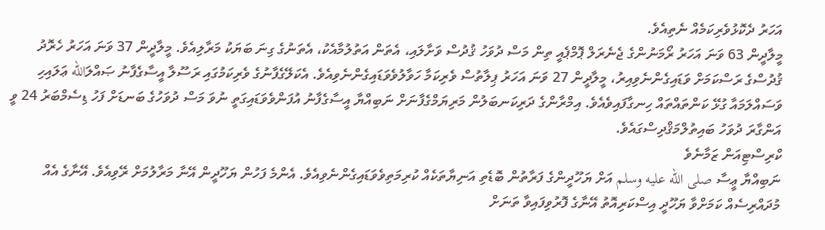އަހަރު ދެކޮޅުވެރިކަމެއް ނެތިއެވެ.
މީލާދީން 63 ވަނަ އަހަރު ރޯމަނުންގެ ޖެނެރަލް ޕޮމްޕެއީ ތިން މަސް ދުވަހު ޤުދުސް ވަށާލައި، އެތަން އަތުލުމާއެކު، އެތަނުގެ ގިނަ ބަޔަކު މަރާލިއެވެ. މީލާދީން 37 ވަނަ އަހަރު ހެރޮދު ޤުދުސްގެ ރަސްކަމަށް ވަޑައިގެންނެވިއިރު، މީލާދީން 27 ވަނަ އަހަރު ޕިލާތުސް ވެރިކަމާ ހަވާލުވެވަޑައިގެންނެވިއެވެ. އެކަލޭގެފާނުގެ ވެރިކަމުގައި ރަސޫލާ އީސާގެފާނު ޞައްލަالله ޢަލައިހި ވަސައްލަމައާ ގުޅޭ ކަންތައްތައް ހިނގާފައިވެއެވެ. އިމްރާންގެ ދަރިކަނބަލުން މަރިޔަމްގެފާނަށް ނަބިއްޔާ އީސާގެފާނު އުފަންވެވަޑައިގަތީ ނުވަ މަސް ދުވަހުގެ ބަނޑަށް ފަހު ޑިސެމްބަރު 24 ވީ އަންގާރަ ދުވަހު ބައިތުލްމަޤްދިސްގައެވެ.
ކްރިސްޓިއަން ޒަމާނެވެ
ނަބިއްޔާ ޢީސާ صلى الله عليه وسلم އަށް ޔަހޫދީންގެ ފަރާތުން ބޮޑެތި އަނިޔާތަކެއް ކުރިމަތިވެވަޑައިގެންނެވިއެވެ. އެންމެ ފަހުން ޔަހޫދީން އޭނާ މަރާލުމަށް ރޭވިއެވެ. އޭނާގެ އެއް މުދައްރިސެއް ކަމަށްވާ ޔަހޫދީ އިސްކަރިއޮތު އޭނާގެ ފޮރުވިފައިވާ ތަނަށް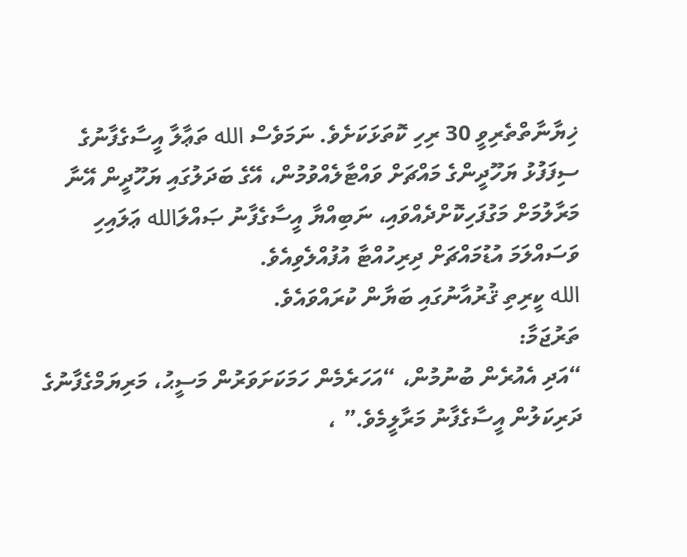ޚިޔާނާތްތެރިވީ 30 ރިހި ކޮތަޅަކަށެވެ. ނަމަވެސް الله ތަޢާލާ އީސާގެފާނުގެ ސިފަފުޅު ޔަހޫދީންގެ މައްޗަށް ވައްޓާލެއްވުމުން، އޭގެ ބަދަލުގައި ޔަހޫދީން އޭނާ މަރާލުމަށް މަގުފަހިކޮށްދެއްވައި، ނަބިއްޔާ އީސާގެފާނު ޞައްލަالله ޢަލައިހި ވަސައްލަމަ އުޑުމައްޗަށް ދިރިހުއްޓާ އުފުއްލެވިއެވެ.
الله ކީރިތި ޤުރުއާނުގައި ބަޔާން ކުރައްވައެވެ.
ތަރުޖަމާ:
“އަދި އެއުރެން ބުނުމުން، “އަހަރެމެން ހަމަކަށަވަރުން މަސީޙު، މަރިޔަމްގެފާނުގެ ދަރިކަލުން އީސާގެފާނު މަރާލީމެވެ.” ،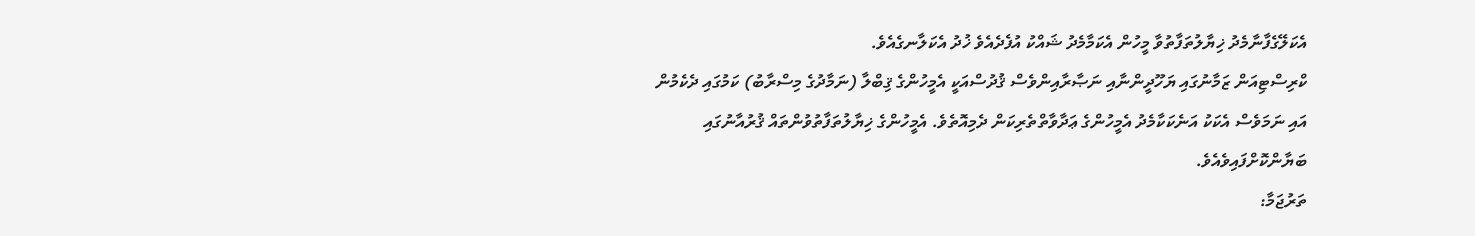އެކަލޭގެފާނާމެދު ޚިޔާލުތަފާތުވާ މީހުން އެކަމާމެދު ޝައްކު އުފެދެއެވެ ޚުދު އެކަލާނގެއެވެ.
ކްރިސްޓިއަން ޒަމާނުގައި ޔަހޫދީންނާއި ނަޞާރާއިންވެސް ޤުދުސްއަކީ އެމީހުންގެ ޤިބްލާ (ނަމާދުގެ މިސްރާބު) ކަމުގައި ދެކެމުން އައި ނަމަވެސް އެކަކު އަނެކަކާމެދު އެމީހުންގެ ޢަދާވާތްތެރިކަން ދެމިއޮތެވެ. އެމީހުންގެ ޚިޔާލުތަފާތުވުންތައް ޤުރުއާނުގައި ބަޔާންކޮށްފައިވެއެވެ.
ތަރުޖަމާ: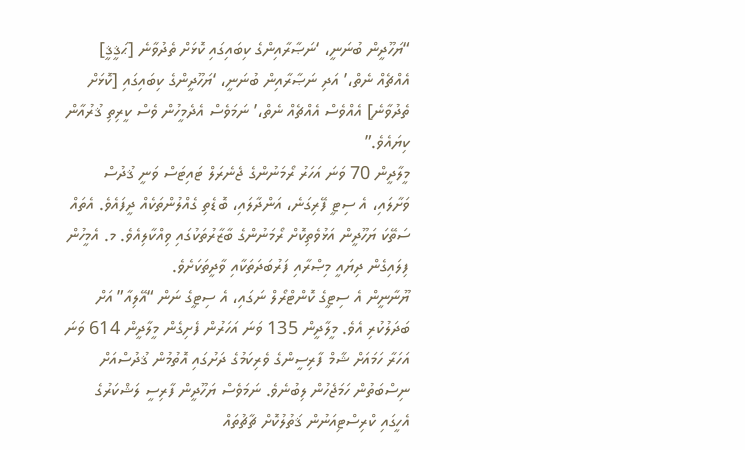“ޔަހޫދީން ބުނަނީ، ‘ނަޞާރާއިންގެ ކިބައިގައި ކޮޅަށް ތެދުވާނެ [ޙަޤީޤީ] އެއްޗެއް ނެތް،’ އަދި ނަޞާރާއިން ބުނަނީ، ‘ޔަހޫދީންގެ ކިބައިގައި [ކޮޅަށް ތެދުވާނެ] އެއްވެސް އެއްޗެއް ނެތް،’ ނަމަވެސް އެދެމީހުން ވެސް ކީރިތި ޤުރުއާން ކިޔައެވެ.”
މީލާދީން 70 ވަނަ އަހަރު ރޯމަނުންގެ ޖެނެރަލް ޓައިޓަސް ވަނީ ޤުދުސް ވަށާލައި، އެ ސިޓީ ފޭރިގަނެ، އަންދާލައި، ބޮޑެތި ގެއްލުންތަކެއް ދީފައެވެ. އެތައް ސަތޭކަ ޔަހޫދީން އަޅުވެތިކޮށް ރޯމަނުންގެ ބާޒާރުތަކުގައި ވިއްކާލިއެވެ. މ. އެމީހުން ފިލައިގެން ދިޔައީ މިޞްރާއި ފަރުބަދަތަކާއި ވާދީތަކަށެވެ.
ޔޫނާނީން އެ ސިޓީގެ ކޮންޓްރޯލް ނަގައި، އެ ސިޓީގެ ނަން “އޭލިއާ” އަށް ބަދަލުކުރި އެވެ. މީލާދީން 135 ވަނަ އަހަރުން ފެށިގެން މީލާދީން 614 ވަނަ އަހަރާ ހަމައަށް ޝާމް ފާރިސީންގެ ވެރިކަމުގެ ދަށުގައި އޮތުމުން ޤުދުސްއަށް ނިސްބަތުން ހަމަޖެހުން ލިބުނެވެ. ނަމަވެސް ޔަހޫދީން ފާރިސީ ލަޝްކަރުގެ އެހީގައި ކްރިސްޓިއަނުން ޤަތުލުކޮށް ޗާޗުތައް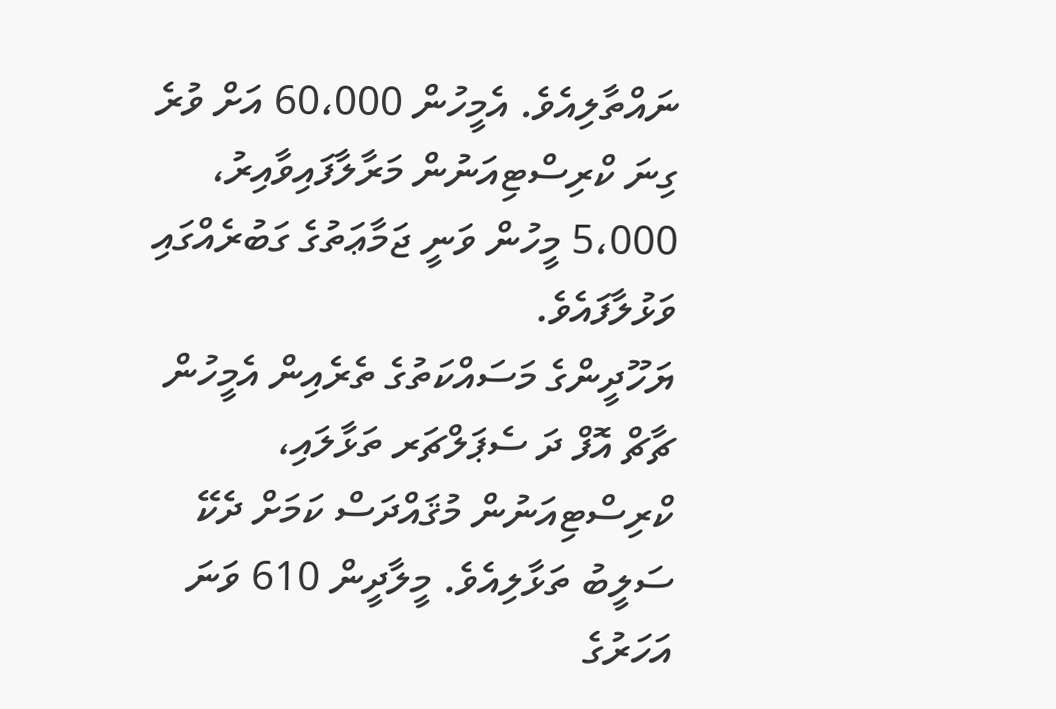ނައްތާލިއެވެ. އެމީހުން 60،000 އަށް ވުރެ ގިނަ ކްރިސްޓިއަނުން މަރާލާފައިވާއިރު، 5،000 މީހުން ވަނީ ޖަމާޢަތުގެ ގަބުރެއްގައި ވަޅުލާފައެވެ.
ޔަހޫދީންގެ މަސައްކަތުގެ ތެރެއިން އެމީހުން ޗާޗް އޮފް ދަ ސެޕަލްޗަރ ތަޅާލައި، ކްރިސްޓިއަނުން މުޤައްދަސް ކަމަށް ދެކޭ ސަލީބު ތަޅާލިއެވެ. މީލާދީން 610 ވަނަ އަހަރުގެ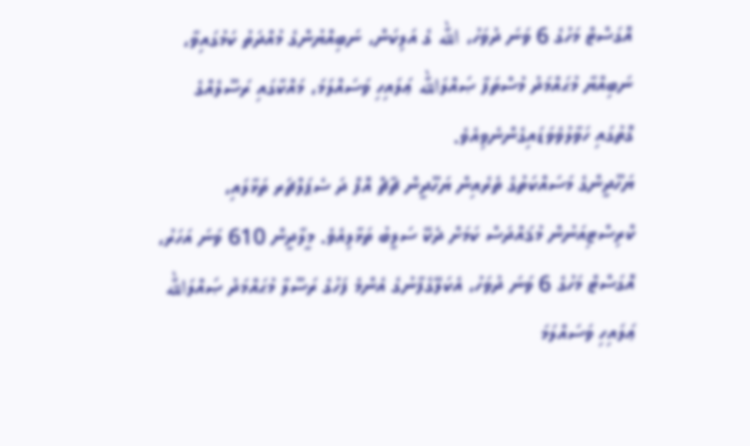އޮގަސްޓް މަހުގެ 6 ވަނަ ދުވަހު، الله ގެ އަލިކަން، ނަބިއްޔުންގެ މުއްދަތު ކަމުގައިވާ، ނަބިއްޔާ މުޙައްމަދު މުސްތަފާ ޞައްލަالله ޢަލައިހި ވަސައްލަމަ، މައްކާގައި ރަސޫލެއްގެ ގޮތުގައި ހަވާލުވެވަޑައިގެންނެވިއެވެ.
ޔަހޫދީންގެ މަސައްކަތުގެ ތެރެއިން ޔަހޫދީން ޗާޗް އޮފް ދަ ސެޕަލްޗަރ ތަޅާލައި، ކްރިސްޓިއަނުން މުޤައްދަސް ކަމަށް ދެކޭ ސަލީބު ތަޅާލިއެވެ. މީލާދީން 610 ވަނަ އަހަރު، އޮގަސްޓް މަހުގެ 6 ވަނަ ދުވަހު، އެކަލޭގެފާނުގެ އެންމެ ފަހުގެ ރަސޫލާ މުޙައްމަދު ޞައްލަالله ޢަލައިހި ވަސައްލަމަ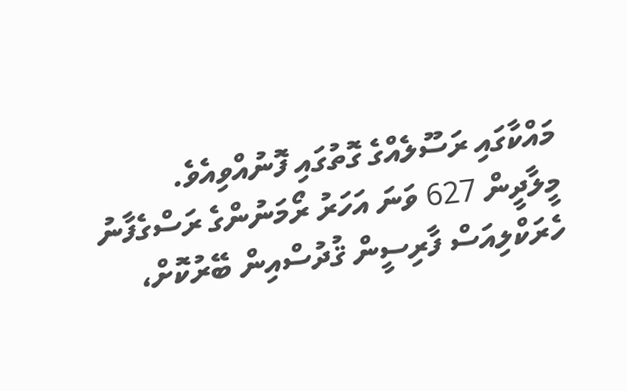މައްކާގައި ރަސޫލެއްގެ ގޮތުގައި ފޮނުއްވިއެވެ.
މީލާދީން 627 ވަނަ އަހަރު ރޯމަނުންގެ ރަސްގެފާނު ހެރަކްލިއަސް ފާރިސީން ޤުދުސްއިން ބޭރުކޮށް،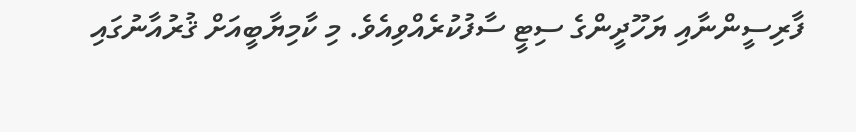ފާރިސީންނާއި ޔަހޫދީންގެ ސިޓީ ސާފުކުރެއްވިއެވެ. މި ކާމިޔާބީއަށް ޤުރުއާނުގައި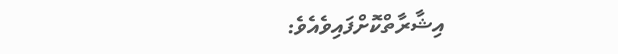އިޝާރާތްކޮށްފައިވެއެވެ: